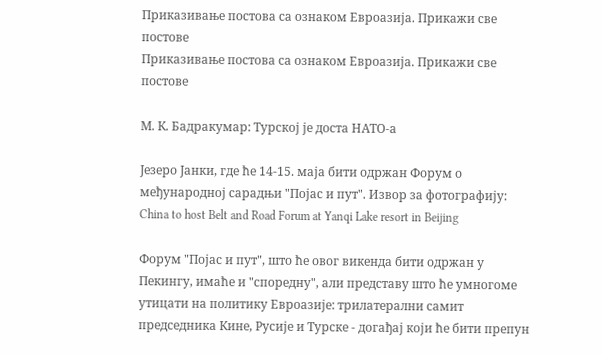Приказивање постова са ознаком Евроазија. Прикажи све постове
Приказивање постова са ознаком Евроазија. Прикажи све постове

М. К. Бадракумар: Турској је доста НАТО-а

Језеро Јанки, где ће 14-15. маја бити одржан Форум о међународној сарадњи "Појас и пут". Извор за фотографију: China to host Belt and Road Forum at Yanqi Lake resort in Beijing

Форум "Појас и пут", што ће овог викенда бити одржан у Пекингу, имаће и "споредну", али представу што ће умногоме утицати на политику Евроазије: трилатерални самит председника Кине, Русије и Турске - догађај који ће бити препун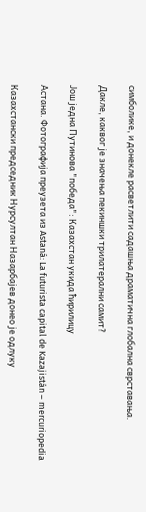симболике, и донекле расветлити садашња драматична глобална сврставања.

Дакле, каквог је значења пекиншки трилатерални самит?

Још једна Путинова "победа": Казахстан укида ћирилицу

Астана. Фотографија преузета из Astaná: La futurista capital de Kazajistán – mercuriopedia

Казахстански председник Нурсултан Назарбајев донео је одлуку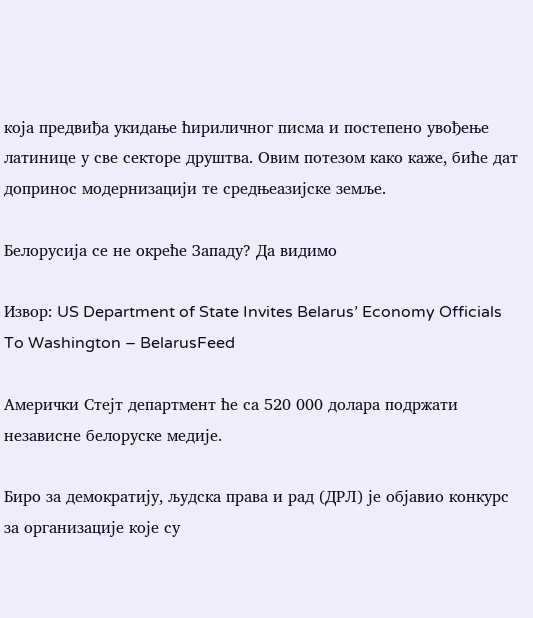која предвиђа укидање ћириличног писма и постепено увођење латинице у све секторе друштва. Овим потезом како каже, биће дат допринос модернизацији те средњеазијске земље.

Белорусија се не окреће Западу? Да видимо

Извор: US Department of State Invites Belarus’ Economy Officials To Washington – BelarusFeed

Амерички Стејт департмент ће са 520 000 долара подржати независне белоруске медије.

Биро за демократију, људска права и рад (ДРЛ) је објавио конкурс за организације које су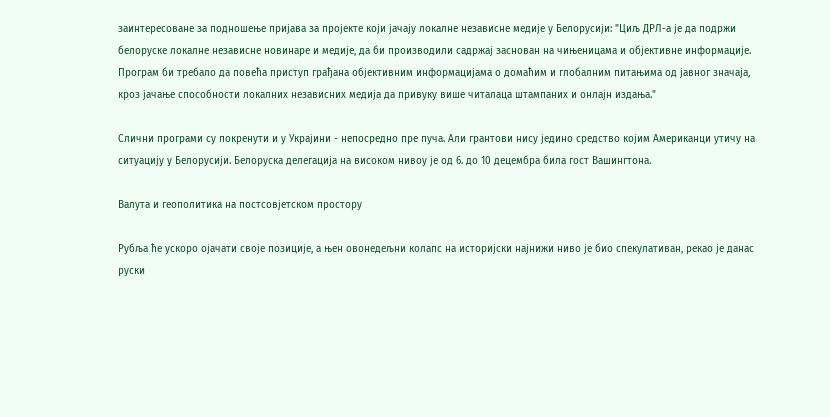заинтересоване за подношење пријава за пројекте који јачају локалне независне медије у Белорусији: "Циљ ДРЛ-а је да подржи белоруске локалне независне новинаре и медије, да би производили садржај заснован на чињеницама и објективне информације. Програм би требало да повећа приступ грађана објективним информацијама о домаћим и глобалним питањима од јавног значаја, кроз јачање способности локалних независних медија да привуку више читалаца штампаних и онлајн издања."

Слични програми су покренути и у Украјини - непосредно пре пуча. Али грантови нису једино средство којим Американци утичу на ситуацију у Белорусији. Белоруска делегација на високом нивоу је од 6. до 10 децембра била гост Вашингтона.

Валута и геополитика на постсовјетском простору

Рубља ће ускоро ојачати своје позиције, а њен овонедељни колапс на историјски најнижи ниво је био спекулативан, рекао је данас руски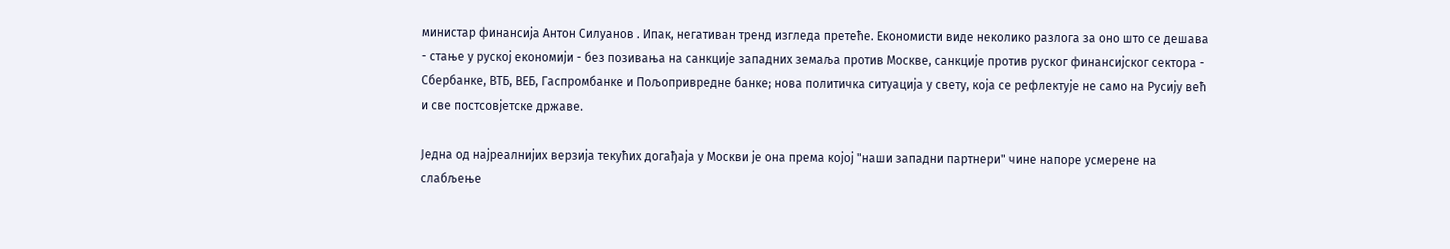министар финансија Антон Силуанов . Ипак, негативан тренд изгледа претеће. Економисти виде неколико разлога за оно што се дешава - стање у руској економији - без позивања на санкције западних земаља против Москве, санкције против руског финансијског сектора - Сбербанке, ВТБ, ВЕБ, Гаспромбанке и Пољопривредне банке; нова политичка ситуација у свету, која се рефлектује не само на Русију већ и све постсовјетске државе.

Једна од најреалнијих верзија текућих догађаја у Москви је она према којој "наши западни партнери" чине напоре усмерене на слабљење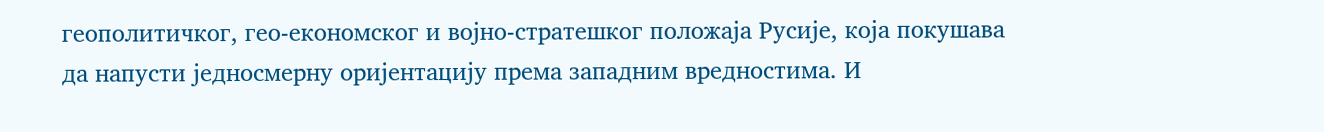геополитичког, гео-економског и војно-стратешког положаја Русије, која покушава да напусти једносмерну оријентацију према западним вредностима. И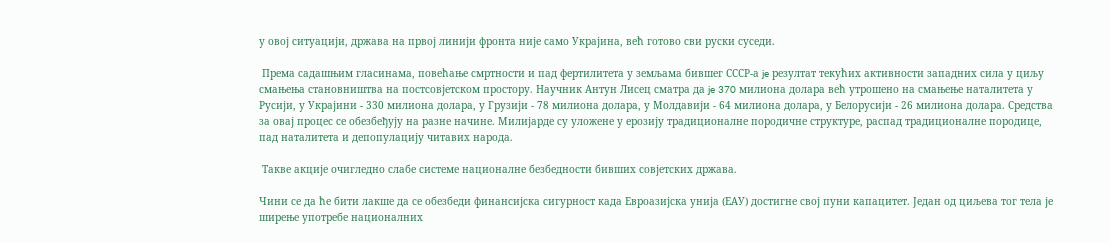у овој ситуацији, држава на првој линији фронта није само Украјина, већ готово сви руски суседи.

 Према садашњим гласинама, повећање смртности и пад фертилитета у земљама бившег СССР-а je резултат текућих активности западних сила у циљу смањења становништва на постсовјетском простору. Научник Антун Лисец сматра да je 370 милиона долара већ утрошено на смањење наталитета у Русији, у Украјини - 330 милиона долара, у Грузији - 78 милиона долара, у Молдавији - 64 милиона долара, у Белорусији - 26 милиона долара. Средства за овај процес се обезбеђују на разне начине. Милијарде су уложене у ерозију традиционалне породичне структуре, распад традиционалне породице, пад наталитета и депопулацију читавих народа.

 Такве акције очигледно слабе системе националне безбедности бивших совјетских држава.

Чини се да ће бити лакше да се обезбеди финансијска сигурност када Евроазијска унија (ЕАУ) достигне свој пуни капацитет. Један од циљева тог тела је ширење употребе националних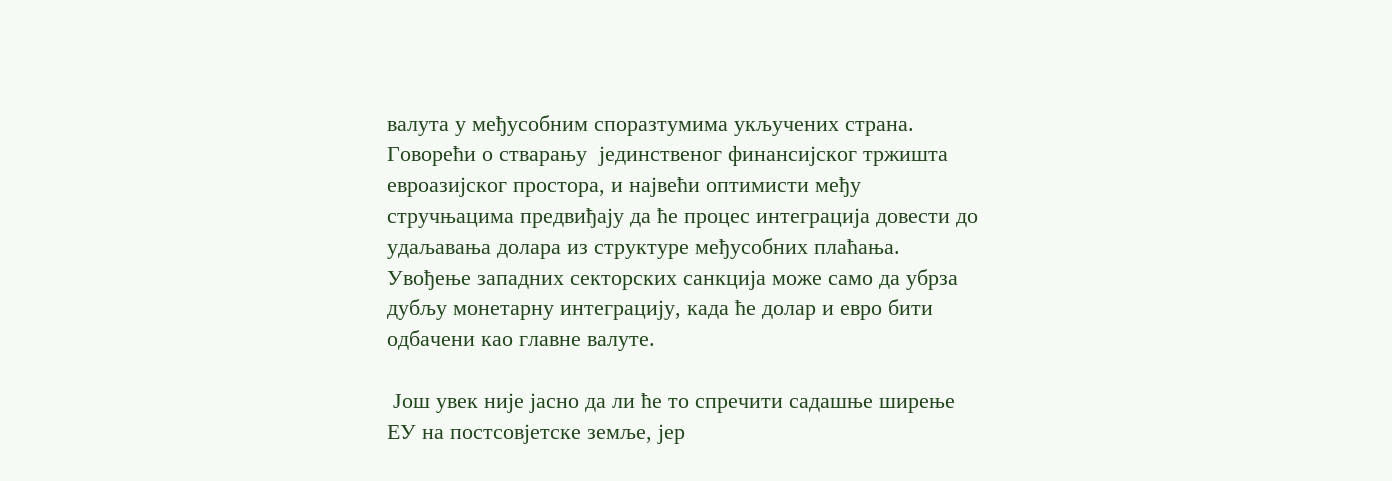валута у међусобним споразтумима укључених страна. Говорећи о стварању  јединственог финансијског тржишта евроазијског простора, и највећи оптимисти међу стручњацима предвиђају да ће процес интеграција довести до удаљавања долара из структуре међусобних плаћања. Увођење западних секторских санкција може само да убрза дубљу монетарну интеграцију, када ће долар и евро бити одбачени као главне валуте.

 Још увек није јасно да ли ће то спречити садашње ширење ЕУ на постсовјетске земље, јер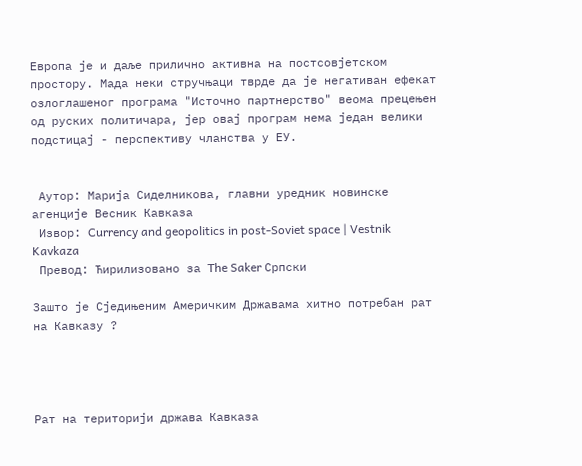Европа је и даље прилично активна на постсовјетском простору. Мада неки стручњаци тврде да је негативан ефекат озлоглашеног програма "Источно партнерство" веома прецењен од руских политичара, јер овај програм нема један велики подстицај - перспективу чланства у ЕУ.


 Аутор: Марија Сиделникова, главни уредник новинске агенције Весник Кавказа
 Извор: Currency and geopolitics in post-Soviet space | Vestnik Kavkaza
 Превод: Ћирилизовано за The Saker Српски

Зашто је Сједињеним Америчким Државама хитно потребан рат на Кавказу ?




Рат на територији држава Кавказа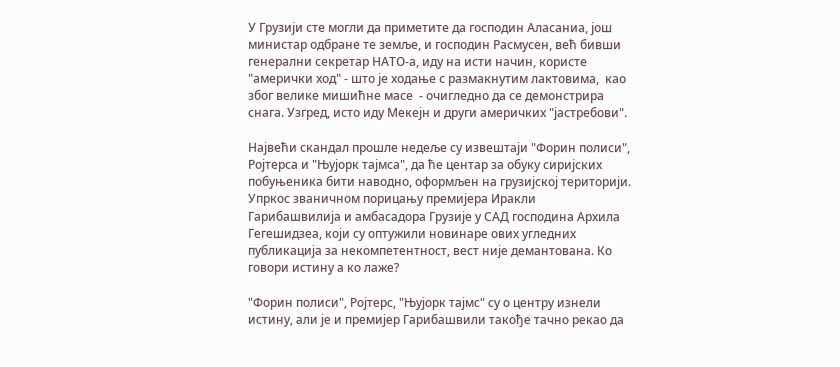У Грузији сте могли да приметите да господин Аласаниа, још министар одбране те земље, и господин Расмусен, већ бивши генерални секретар НАТО-а, иду на исти начин, користе  "амерички ход" - што је ходање с размакнутим лактовима,  као због велике мишићне масе  - очигледно да се демонстрира снага. Узгред, исто иду Мекејн и други америчких "јастребови".

Највећи скандал прошле недеље су извештаји "Форин полиси", Ројтерса и "Њујорк тајмса", да ће центар за обуку сиријских побуњеника бити наводно, оформљен на грузијској територији. Упркос званичном порицању премијера Иракли Гарибашвилија и амбасадора Грузије у САД господина Архила Гегешидзеа, који су оптужили новинаре ових угледних публикација за некомпетентност, вест није демантована. Ко говори истину а ко лаже?

"Форин полиси", Ројтерс, "Њујорк тајмс" су о центру изнели истину, али је и премијер Гарибашвили такође тачно рекао да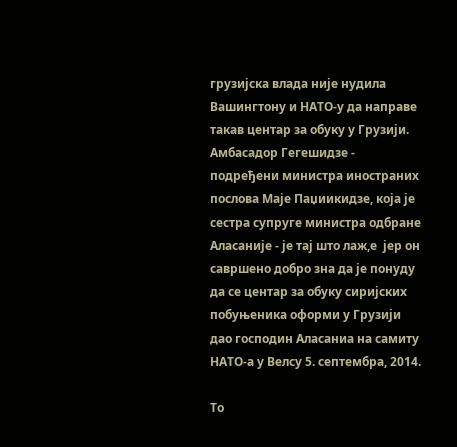грузијска влада није нудила Вашингтону и НАТО-у да направе такав центар за обуку у Грузији. Амбасадор Гегешидзе - подређени министра иностраних послова Маје Паџиикидзе, која је сестра супруге министра одбране Аласаније - је тај што лаж,е  јер он  савршено добро зна да је понуду да се центар за обуку сиријских побуњеника оформи у Грузији  дао господин Аласаниа на самиту НАТО-а у Велсу 5. септембра, 2014.

То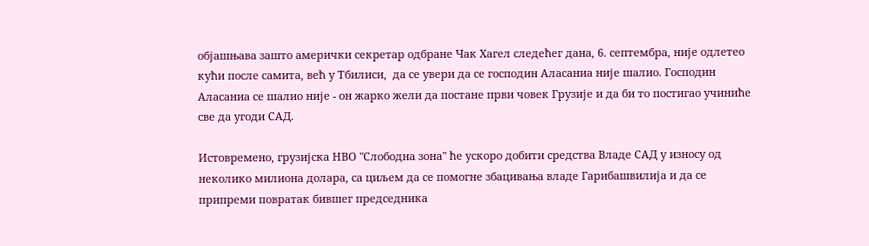објашњава зашто амерички секретар одбране Чак Хагел следећег дана, 6. септембра, није одлетео кући после самита, већ у Тбилиси,  да се увери да се господин Аласаниа није шалио. Господин Аласаниа се шалио није - он жарко жели да постане први човек Грузије и да би то постигао учиниће све да угоди САД.

Истовремено, грузијска НВО "Слободна зона" ће ускоро добити средства Владе САД у износу од неколико милиона долара, са циљем да се помогне збацивања владе Гарибашвилија и да се припреми повратак бившег председника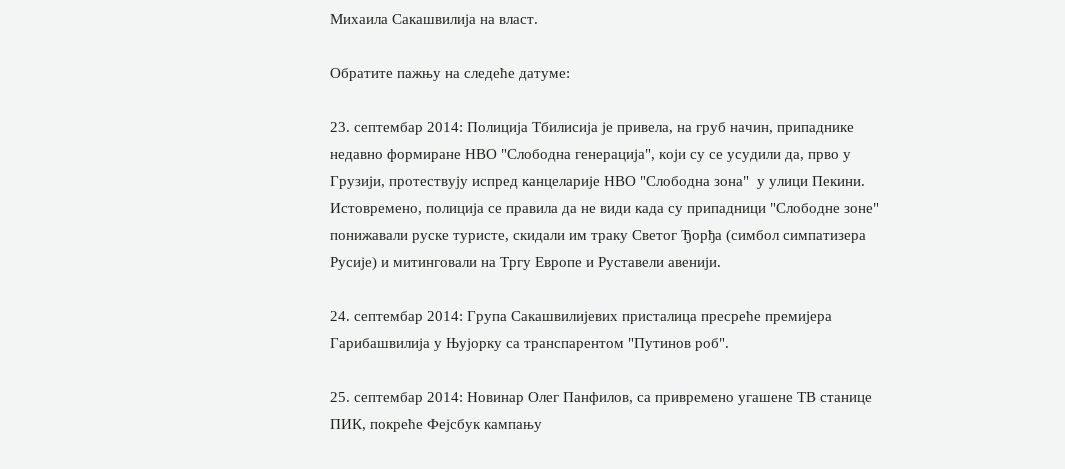Михаила Сакашвилија на власт.

Обратите пажњу на следеће датуме:

23. септембар 2014: Полиција Тбилисија је привела, на груб начин, припаднике недавно формиране НВО "Слободна генерација", који су се усудили да, прво у Грузији, протествују испред канцеларије НВО "Слободна зона"  у улици Пекини. Истовремено, полиција се правила да не види када су припадници "Слободне зоне" понижавали руске туристе, скидали им траку Светог Ђорђа (симбол симпатизера Русије) и митинговали на Тргу Европе и Руставели авенији.

24. септембар 2014: Група Сакашвилијевих присталица пресреће премијера Гарибашвилија у Њујорку са транспарентом "Путинов роб".

25. септембар 2014: Новинар Олег Панфилов, са привремено угашене ТВ станице ПИК, покреће Фејсбук кампању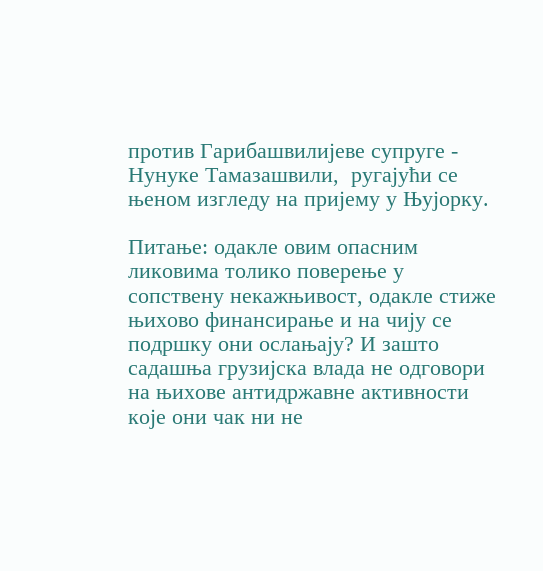против Гарибашвилијеве супруге - Нунуке Тамазашвили,  ругајући се њеном изгледу на пријему у Њујорку.

Питање: одакле овим опасним ликовима толико поверење у сопствену некажњивост, одакле стиже њихово финансирање и на чију се подршку они ослањају? И зашто садашња грузијска влада не одговори на њихове антидржавне активности које они чак ни не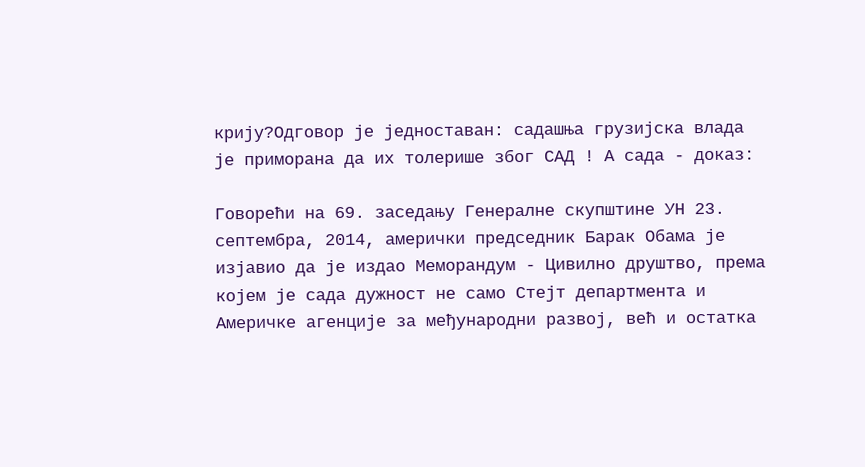крију?Одговор је једноставан: садашња грузијска влада је приморана да их толерише због САД ! А сада - доказ:

Говорећи на 69. заседању Генералне скупштине УН 23. септембра, 2014, амерички председник Барак Обама је изјавио да је издао Меморандум - Цивилно друштво, према којем је сада дужност не само Стејт департмента и Америчке агенције за међународни развој, већ и остатка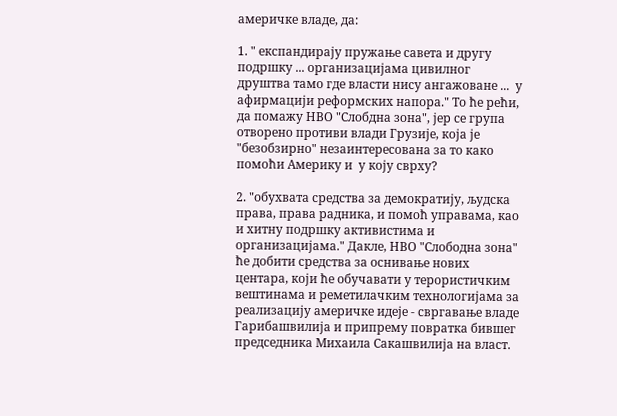америчке владе, да:

1. " експандирају пружање савета и другу подршку ... организацијама цивилног друштва тамо где власти нису ангажоване ...  у афирмацији реформских напора." То ће рећи, да помажу НВО "Слобдна зона", јер се група отворено противи влади Грузије, која је "безобзирно" незаинтересована за то како помоћи Америку и  у коју сврху?

2. "обухвата средства за демократију, људска права, права радника, и помоћ управама, као и хитну подршку активистима и организацијама." Дакле, НВО "Слободна зона" ће добити средства за оснивање нових центара, који ће обучавати у терористичким вештинама и реметилачким технологијама за реализацију америчке идеје - свргавање владе Гарибашвилија и припрему повратка бившег председника Михаила Сакашвилија на власт.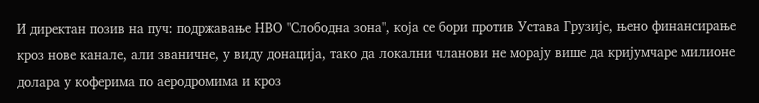И директан позив на пуч: подржавање НВО "Слободна зона", која се бори против Устава Грузије, њено финансирање кроз нове канале, али званичне, у виду донација, тако да локални чланови не морају више да кријумчаре милионе долара у коферима по аеродромима и кроз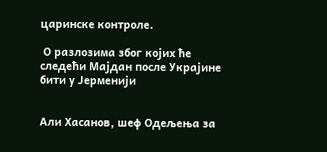царинске контроле.

 О разлозима због којих ће следећи Мајдан после Украјине бити у Јерменији


Али Хасанов, шеф Одељења за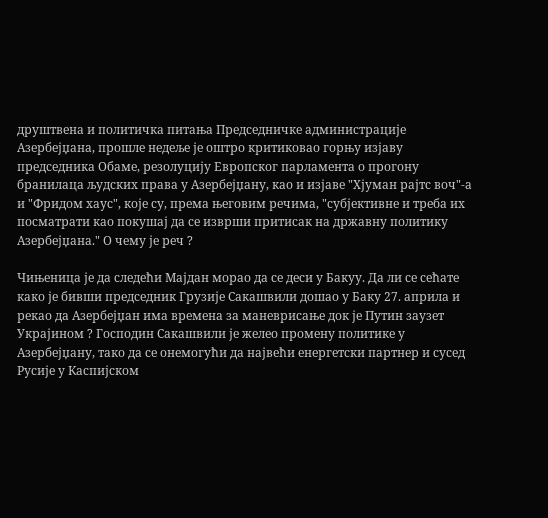друштвена и политичка питања Председничке администрације Азербејџана, прошле недеље је оштро критиковао горњу изјаву председника Обаме, резолуцију Европског парламента о прогону бранилаца људских права у Азербејџану, као и изјаве "Хјуман рајтс воч"-а и "Фридом хаус", које су, према његовим речима, "субјективне и треба их посматрати као покушај да се изврши притисак на државну политику Азербејџана." О чему је реч ?

Чињеница је да следећи Мајдан морао да се деси у Бакуу. Да ли се сећате како је бивши председник Грузије Сакашвили дошао у Баку 27. априла и рекао да Азербејџан има времена за маневрисање док је Путин заузет Украјином ? Господин Сакашвили је желео промену политике у Азербејџану, тако да се онемогући да највећи енергетски партнер и сусед Русије у Каспијском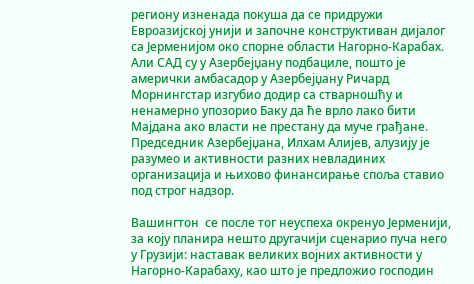региону изненада покуша да се придружи Евроазијској унији и започне конструктиван дијалог са Јерменијом око спорне области Нагорно-Карабах. Али САД су у Азербејџану подбациле, пошто је амерички амбасадор у Азербејџану Ричард Морнингстар изгубио додир са стварношћу и ненамерно упозорио Баку да ће врло лако бити Мајдана ако власти не престану да муче грађане. Председник Азербејџана, Илхам Алијев, алузију је разумео и активности разних невладиних организација и њихово финансирање споља ставио под строг надзор.

Вашингтон  се после тог неуспеха окренуо Јерменији, за коју планира нешто другачији сценарио пуча него у Грузији: наставак великих војних активности у Нагорно-Карабаху, као што је предложио господин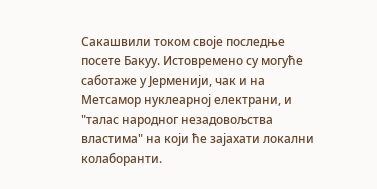Сакашвили током своје последње посете Бакуу. Истовремено су могуће саботаже у Јерменији, чак и на Метсамор нуклеарној електрани, и "талас народног незадовољства властима" на који ће зајахати локални колаборанти.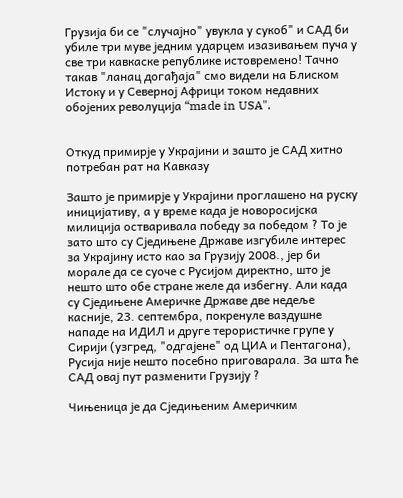Грузија би се "случајно" увукла у сукоб" и САД би убиле три муве једним ударцем изазивањем пуча у све три кавкаске републике истовремено! Тачно такав "ланац догађаја" смо видели на Блиском Истоку и у Северној Африци током недавних обојених револуција “made in USA".


Откуд примирје у Украјини и зашто је САД хитно потребан рат на Кавказу

Зашто је примирје у Украјини проглашено на руску иницијативу, а у време када је новоросијска милиција остваривала победу за победом ? То је зато што су Сједињене Државе изгубиле интерес за Украјину исто као за Грузију 2008., јер би морале да се суоче с Русијом директно, што је нешто што обе стране желе да избегну. Али када су Сједињене Америчке Државе две недеље касније, 23. септембра, покренуле ваздушне нападе на ИДИЛ и друге терористичке групе у Сирији (узгред, "одгајене" од ЦИА и Пентагона), Русија није нешто посебно приговарала. За шта ће САД овај пут разменити Грузију ?

Чињеница је да Сједињеним Америчким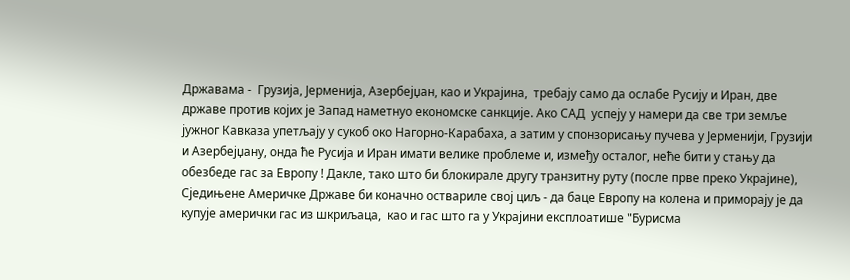Државама -  Грузија, Јерменија, Азербејџан, као и Украјина,  требају само да ослабе Русију и Иран, две државе против којих је Запад наметнуо економске санкције. Ако САД  успеју у намери да све три земље јужног Кавказа упетљају у сукоб око Нагорно-Карабаха, а затим у спонзорисању пучева у Јерменији, Грузији и Азербејџану, онда ће Русија и Иран имати велике проблеме и, између осталог, неће бити у стању да обезбеде гас за Европу ! Дакле, тако што би блокирале другу транзитну руту (после прве преко Украјине), Сједињене Америчке Државе би коначно оствариле свој циљ - да баце Европу на колена и приморају је да купује амерички гас из шкриљаца,  као и гас што га у Украјини експлоатише "Бурисма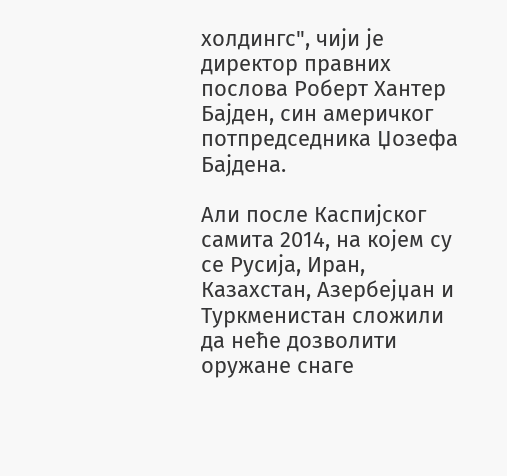холдингс", чији је директор правних послова Роберт Хантер Бајден, син америчког потпредседника Џозефа Бајдена.

Али после Каспијског самита 2014, на којем су се Русија, Иран, Казахстан, Азербејџан и Туркменистан сложили да неће дозволити оружане снаге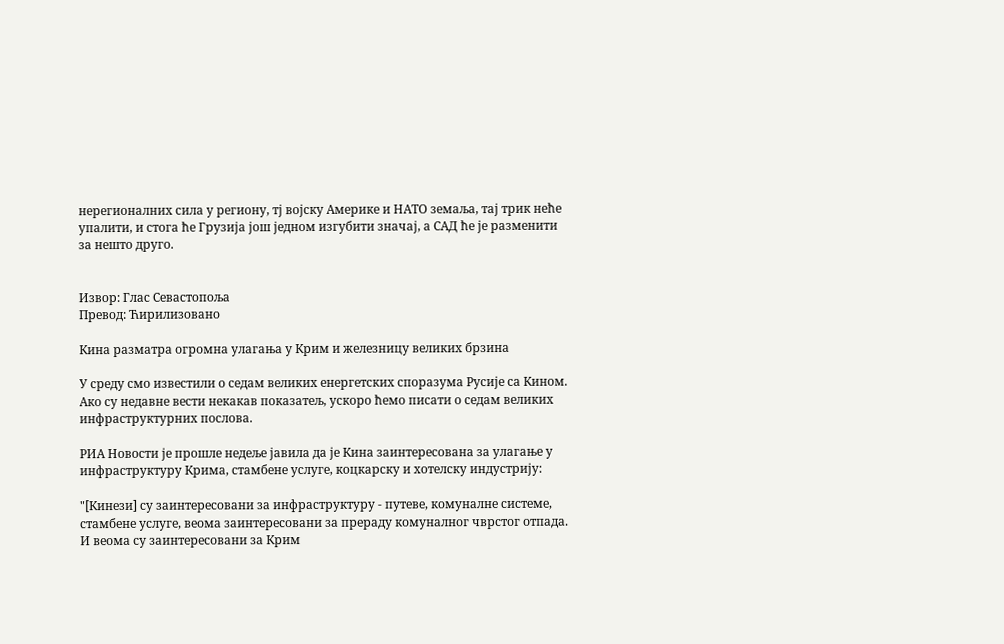нерегионалних сила у региону, тј војску Америке и НАТО земаља, тај трик неће упалити, и стога ће Грузија још једном изгубити значај, а САД ће је разменити за нешто друго.


Извор: Глас Севастопоља
Превод: Ћирилизовано

Кина разматра огромна улагања у Крим и железницу великих брзина

У среду смо известили о седам великих енергетских споразума Русије са Кином. Ако су недавне вести некакав показатељ, ускоро ћемо писати о седам великих инфраструктурних послова.

РИА Новости је прошле недеље јавила да је Кина заинтересована за улагање у инфраструктуру Крима, стамбене услуге, коцкарску и хотелску индустрију:

"[Кинези] су заинтересовани за инфраструктуру - путеве, комуналне системе, стамбене услуге, веома заинтересовани за прераду комуналног чврстог отпада. И веома су заинтересовани за Крим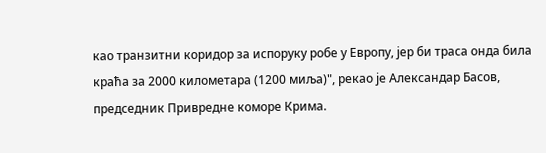као транзитни коридор за испоруку робе у Европу, јер би траса онда била краћа за 2000 километара (1200 миља)", рекао је Александар Басов, председник Привредне коморе Крима.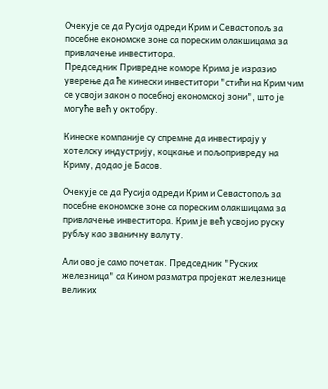Очекује се да Русија одреди Крим и Севастопољ за посебне економске зоне са пореским олакшицама за привлачење инвеститора.
Председник Привредне коморе Крима је изразио уверење да ће кинески инвеститори "стићи на Крим чим се усвоји закон о посебној економској зони", што је могуће већ у октобру.

Кинеске компаније су спремне да инвестирају у хотелску индустрију, коцкање и пољопривреду на Криму, додао је Басов.

Очекује се да Русија одреди Крим и Севастопољ за посебне економске зоне са пореским олакшицама за привлачење инвеститора. Крим је већ усвојио руску рубљу као званичну валуту.

Али ово је само почетак. Председник "Руских железница" са Кином разматра пројекат железнице великих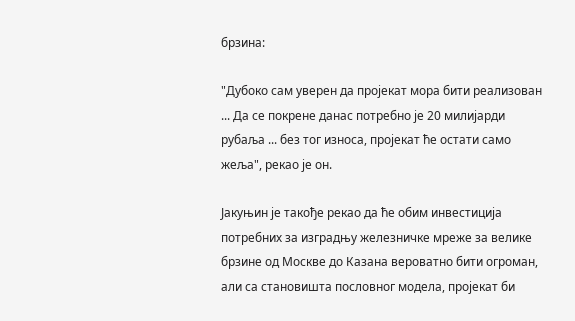брзина:

"Дубоко сам уверен да пројекат мора бити реализован ... Да се покрене данас потребно је 20 милијарди рубаља ... без тог износа, пројекат ће остати само жеља", рекао је он.

Јакуњин је такође рекао да ће обим инвестиција потребних за изградњу железничке мреже за велике брзине од Москве до Казана вероватно бити огроман, али са становишта пословног модела, пројекат би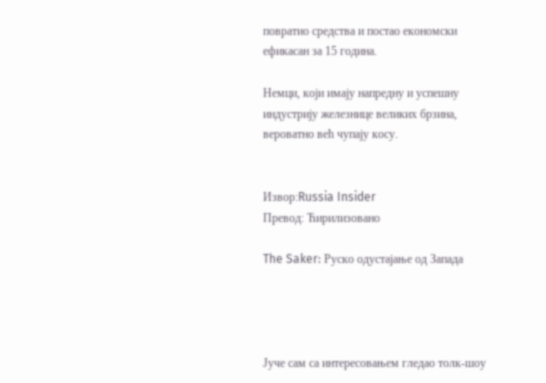повратио средства и постао економски ефикасан за 15 година.

Немци, који имају напредну и успешну индустрију железнице великих брзина, вероватно већ чупају косу.


Извор:Russia Insider
Превод: Ћирилизовано

The Saker: Руско одустајање од Запада




Јуче сам са интересовањем гледао толк-шоу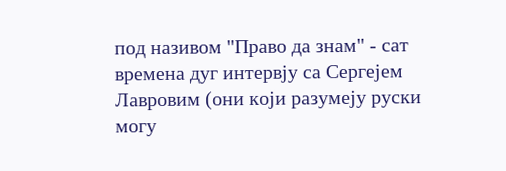под називом "Право да знам" - сат времена дуг интервју са Сергејем Лавровим (они који разумеју руски могу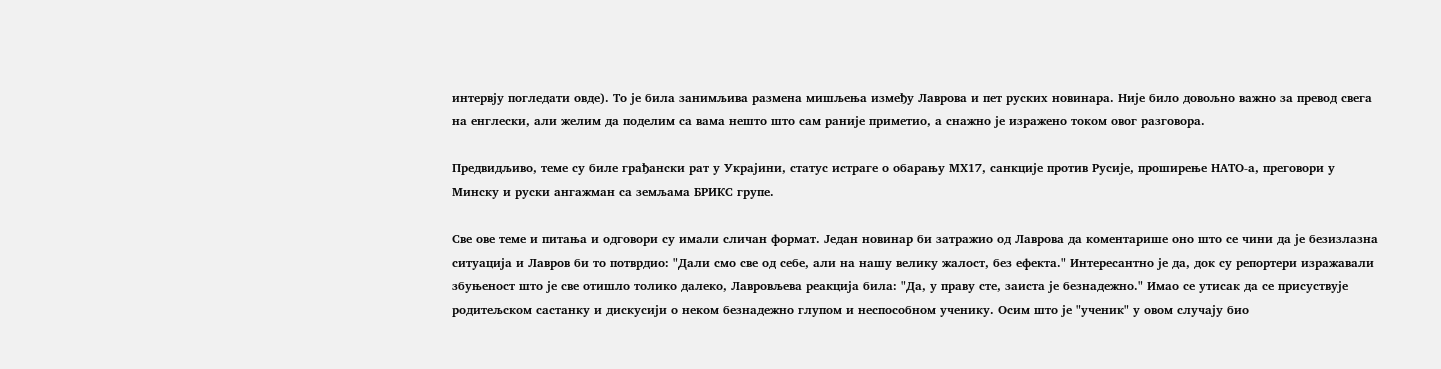интервју погледати овде). То је била занимљива размена мишљења између Лаврова и пет руских новинара. Није било довољно важно за превод свега на енглески, али желим да поделим са вама нешто што сам раније приметио, а снажно је изражено током овог разговора.

Предвидљиво, теме су биле грађански рат у Украјини, статус истраге о обарању МХ17, санкције против Русије, проширење НАТО-а, преговори у Минску и руски ангажман са земљама БРИКС групе.

Све ове теме и питања и одговори су имали сличан формат. Један новинар би затражио од Лаврова да коментарише оно што се чини да је безизлазна ситуација и Лавров би то потврдио: "Дали смо све од себе, али на нашу велику жалост, без ефекта." Интересантно је да, док су репортери изражавали збуњеност што је све отишло толико далеко, Лавровљева реакција била: "Да, у праву сте, заиста је безнадежно." Имао се утисак да се присуствује родитељском састанку и дискусији о неком безнадежно глупом и неспособном ученику. Осим што је "ученик" у овом случају био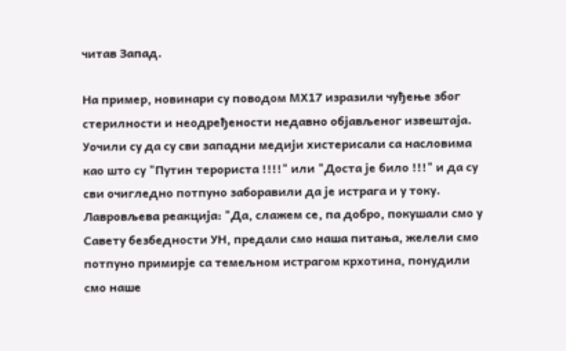читав Запад.

На пример, новинари су поводом МХ17 изразили чуђење због стерилности и неодређености недавно објављеног извештаја. Уочили су да су сви западни медији хистерисали са насловима као што су "Путин терориста !!!!" или "Доста је било !!!" и да су сви очигледно потпуно заборавили да је истрага и у току. Лавровљева реакција: "Да, слажем се, па добро, покушали смо у Савету безбедности УН, предали смо наша питања, желели смо потпуно примирје са темељном истрагом крхотина, понудили смо наше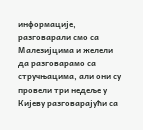информације, разговарали смо са Малезијцима и желели да разговарамо са стручњацима, али они су провели три недеље у Кијеву разговарајући са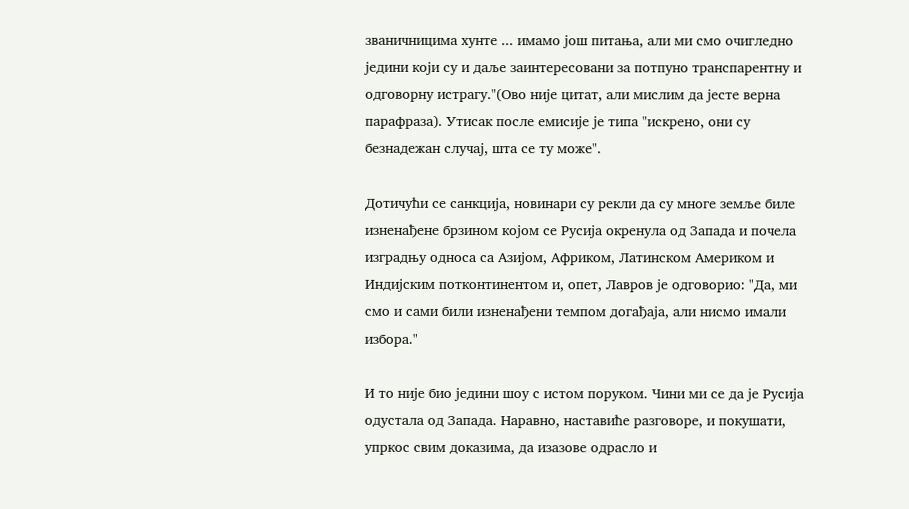званичницима хунте ... имамо још питања, али ми смо очигледно једини који су и даље заинтересовани за потпуно транспарентну и одговорну истрагу."(Ово није цитат, али мислим да јесте верна парафраза). Утисак после емисије је типа "искрено, они су безнадежан случај, шта се ту може".

Дотичући се санкција, новинари су рекли да су многе земље биле изненађене брзином којом се Русија окренула од Запада и почела изградњу односа са Азијом, Африком, Латинском Америком и Индијским потконтинентом и, опет, Лавров је одговорио: "Да, ми смо и сами били изненађени темпом догађаја, али нисмо имали избора."

И то није био једини шоу с истом поруком. Чини ми се да је Русија одустала од Запада. Наравно, наставиће разговоре, и покушати, упркос свим доказима, да изазове одрасло и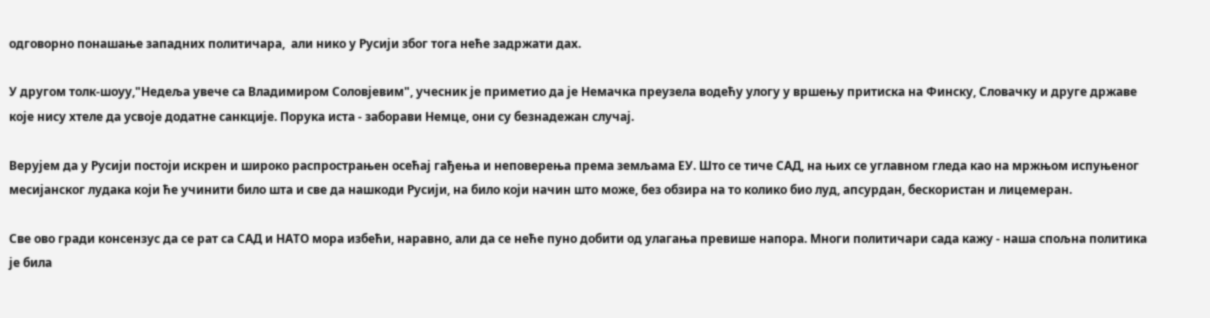одговорно понашање западних политичара,  али нико у Русији због тога неће задржати дах.

У другом толк-шоуу,"Недеља увече са Владимиром Соловјевим", учесник је приметио да је Немачка преузела водећу улогу у вршењу притиска на Финску, Словачку и друге државе које нису хтеле да усвоје додатне санкције. Порука иста - заборави Немце, они су безнадежан случај.

Верујем да у Русији постоји искрен и широко распрострањен осећај гађења и неповерења према земљама ЕУ. Што се тиче САД, на њих се углавном гледа као на мржњом испуњеног месијанског лудака који ће учинити било шта и све да нашкоди Русији, на било који начин што може, без обзира на то колико био луд, апсурдан, бескористан и лицемеран.

Све ово гради консензус да се рат са САД и НАТО мора избећи, наравно, али да се неће пуно добити од улагања превише напора. Многи политичари сада кажу - наша спољна политика је била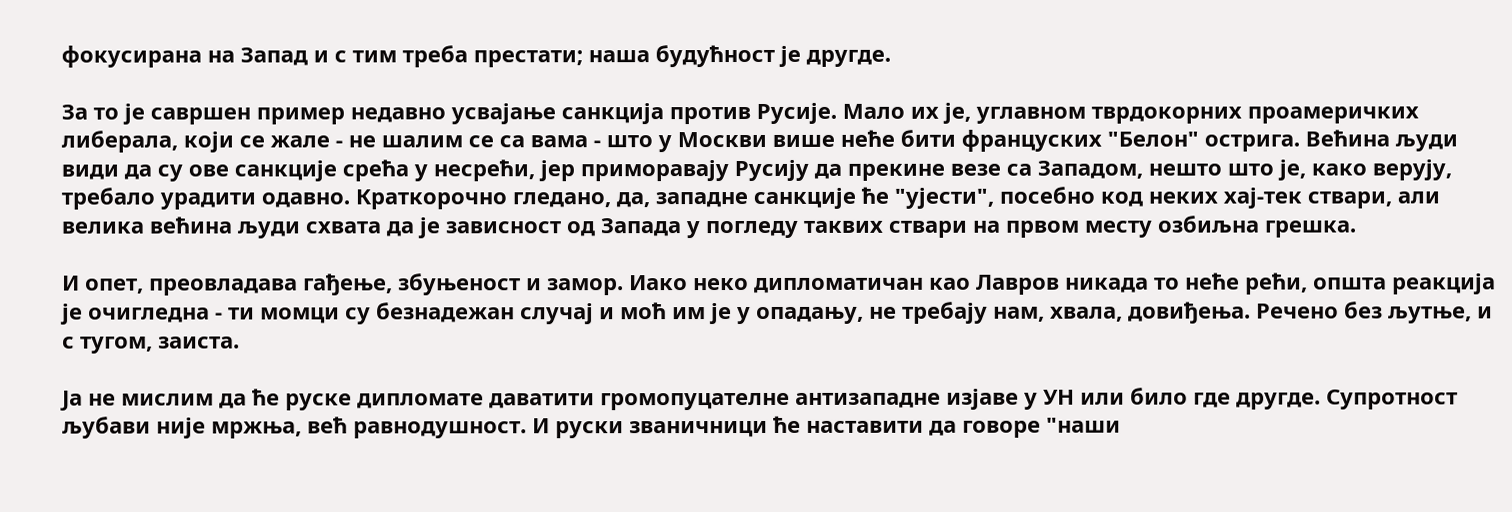фокусирана на Запад и с тим треба престати; наша будућност је другде.

За то је савршен пример недавно усвајање санкција против Русије. Мало их је, углавном тврдокорних проамеричких либерала, који се жале - не шалим се са вама - што у Москви више неће бити француских "Белон" острига. Већина људи види да су ове санкције срећа у несрећи, јер приморавају Русију да прекине везе са Западом, нешто што је, како верују, требало урадити одавно. Краткорочно гледано, да, западне санкције ће "ујести", посебно код неких хај-тек ствари, али велика већина људи схвата да је зависност од Запада у погледу таквих ствари на првом месту озбиљна грешка.

И опет, преовладава гађење, збуњеност и замор. Иако неко дипломатичан као Лавров никада то неће рећи, општа реакција је очигледна - ти момци су безнадежан случај и моћ им је у опадању, не требају нам, хвала, довиђења. Речено без љутње, и с тугом, заиста.

Ја не мислим да ће руске дипломате даватити громопуцателне антизападне изјаве у УН или било где другде. Супротност љубави није мржња, већ равнодушност. И руски званичници ће наставити да говоре "наши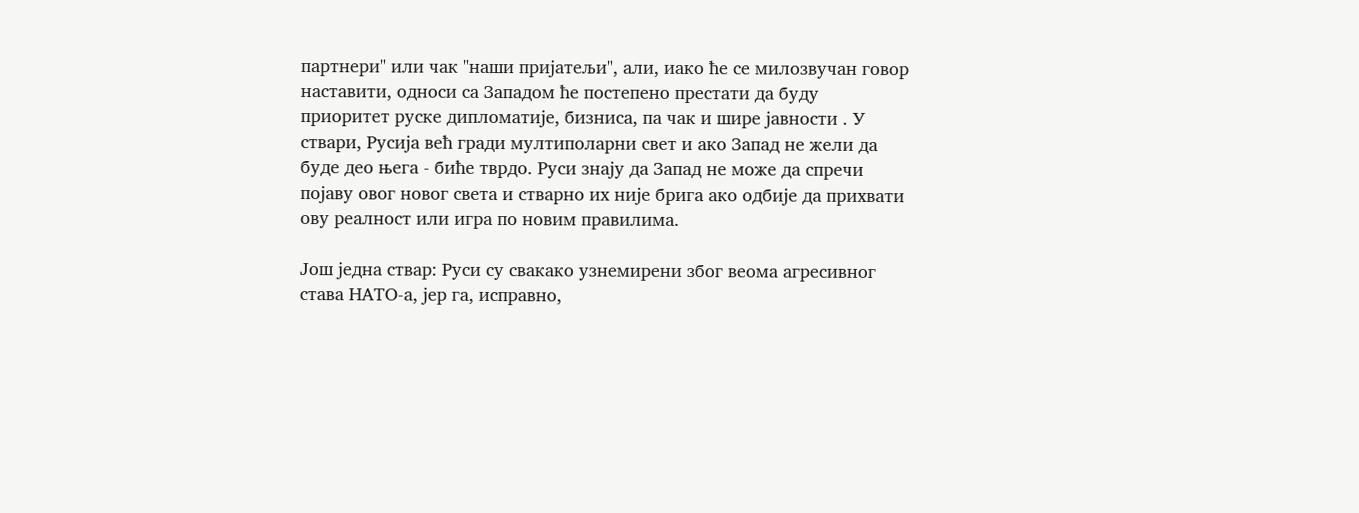партнери" или чак "наши пријатељи", али, иако ће се милозвучан говор наставити, односи са Западом ће постепено престати да буду приоритет руске дипломатије, бизниса, па чак и шире јавности . У ствари, Русија већ гради мултиполарни свет и ако Запад не жели да буде део њега - биће тврдо. Руси знају да Запад не може да спречи појаву овог новог света и стварно их није брига ако одбије да прихвати ову реалност или игра по новим правилима.

Још једна ствар: Руси су свакако узнемирени због веома агресивног става НАТО-а, јер га, исправно,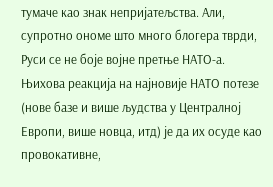тумаче као знак непријатељства. Али, супротно ономе што много блогера тврди, Руси се не боје војне претње НАТО-а. Њихова реакција на најновије НАТО потезе (нове базе и више људства у Централној Европи, више новца, итд) је да их осуде као провокативне,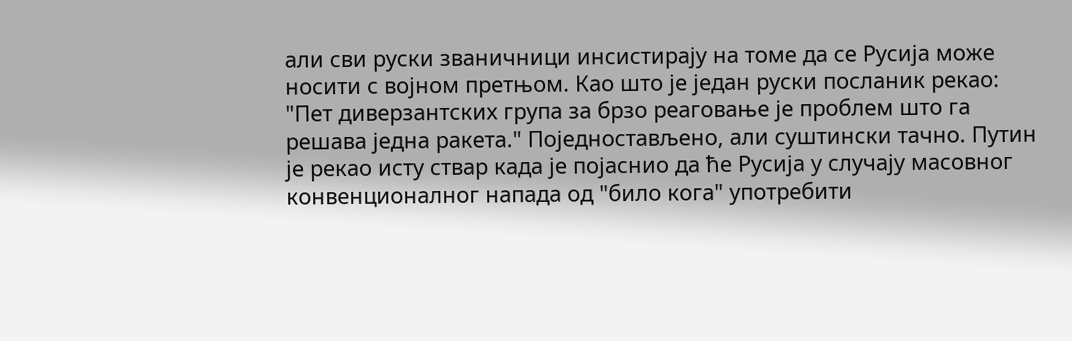али сви руски званичници инсистирају на томе да се Русија може носити с војном претњом. Као што је један руски посланик рекао: "Пет диверзантских група за брзо реаговање је проблем што га решава једна ракета." Поједностављено, али суштински тачно. Путин је рекао исту ствар када је појаснио да ће Русија у случају масовног конвенционалног напада од "било кога" употребити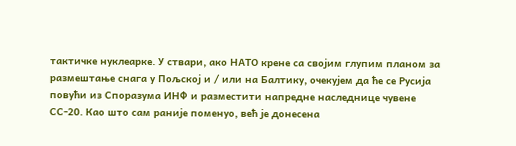тактичке нуклеарке. У ствари, ако НАТО крене са својим глупим планом за размештање снага у Пољској и / или на Балтику, очекујем да ће се Русија повући из Споразума ИНФ и разместити напредне наследнице чувене СС-20. Као што сам раније поменуо, већ је донесена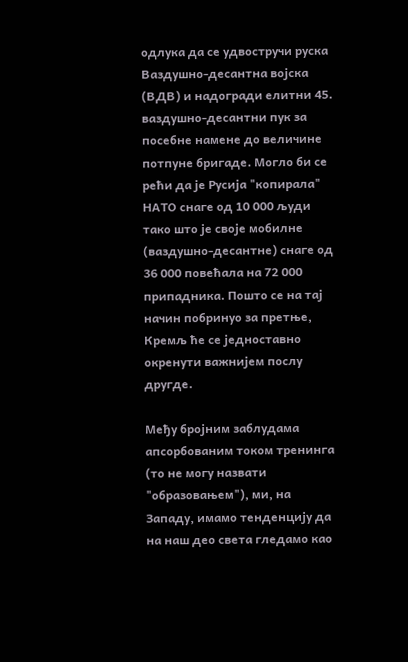одлука да се удвостручи руска Ваздушно-десантна војска (ВДВ) и надогради елитни 45. ваздушно-десантни пук за посебне намене до величине потпуне бригаде. Могло би се рећи да је Русија "копирала"  НАТО снаге од 10 000 људи тако што је своје мобилне (ваздушно-десантне) снаге од 36 000 повећала на 72 000 припадника. Пошто се на тај начин побринуо за претње, Кремљ ће се једноставно окренути важнијем послу другде.

Међу бројним заблудама апсорбованим током тренинга (то не могу назвати "образовањем"), ми, на Западу, имамо тенденцију да на наш део света гледамо као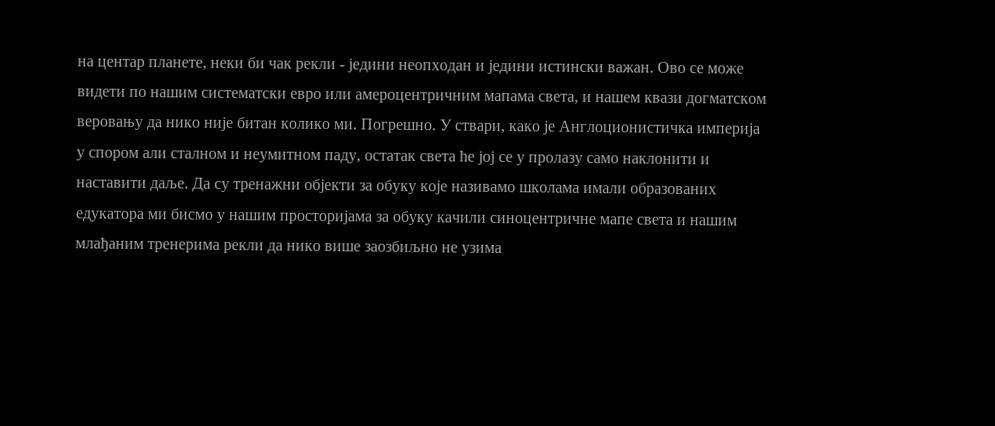на центар планете, неки би чак рекли - једини неопходан и једини истински важан. Ово се може видети по нашим систематски евро или амероцентричним мапама света, и нашем квази догматском веровању да нико није битан колико ми. Погрешно. У ствари, како је Англоционистичка империја у спором али сталном и неумитном паду, остатак света ће јој се у пролазу само наклонити и наставити даље. Да су тренажни објекти за обуку које називамо школама имали образованих едукатора ми бисмо у нашим просторијама за обуку качили синоцентричне мапе света и нашим млађаним тренерима рекли да нико више заозбиљно не узима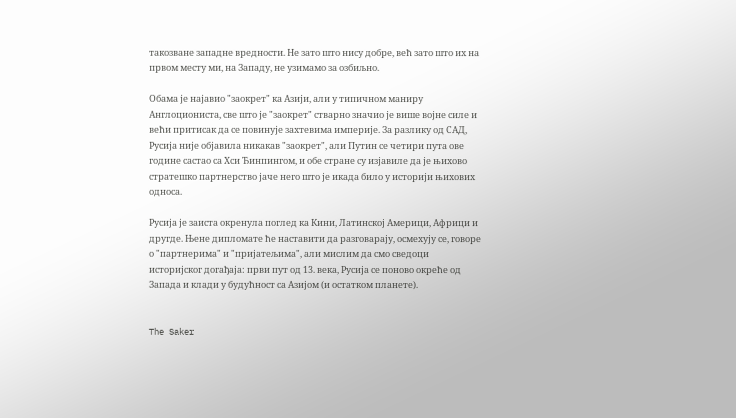такозване западне вредности. Не зато што нису добре, већ зато што их на првом месту ми, на Западу, не узимамо за озбиљно.

Обама је најавио "заокрет" ка Азији, али у типичном маниру Англоциониста, све што је "заокрет" стварно значио је више војне силе и већи притисак да се повинује захтевима империје. За разлику од САД, Русија није објавила никакав "заокрет", али Путин се четири пута ове године састао са Хси Ђинпингом, и обе стране су изјавиле да је њихово стратешко партнерство јаче него што је икада било у историји њихових односа.

Русија је заиста окренула поглед ка Кини, Латинској Америци, Африци и другде. Њене дипломате ће наставити да разговарају, осмехују се, говоре о "партнерима" и "пријатељима", али мислим да смо сведоци историјског догађаја: први пут од 13. века, Русија се поново окреће од Запада и клади у будућност са Азијом (и остатком планете).


The Saker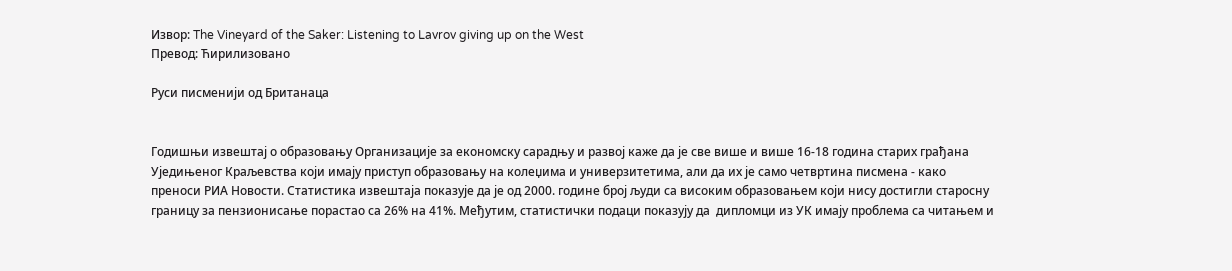Извор: The Vineyard of the Saker: Listening to Lavrov giving up on the West
Превод: Ћирилизовано

Руси писменији од Британаца


Годишњи извештај о образовању Организације за економску сарадњу и развој каже да је све више и више 16-18 година старих грађана Уједињеног Краљевства који имају приступ образовању на колеџима и универзитетима, али да их је само четвртина писмена - како преноси РИА Новости. Статистика извештаја показује да је од 2000. године број људи са високим образовањем који нису достигли старосну границу за пензионисање порастао са 26% на 41%. Међутим, статистички подаци показују да  дипломци из УК имају проблема са читањем и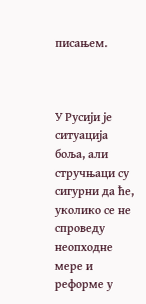писањем.



У Русији је ситуација боља, али стручњаци су сигурни да ће, уколико се не спроведу неопходне мере и реформе у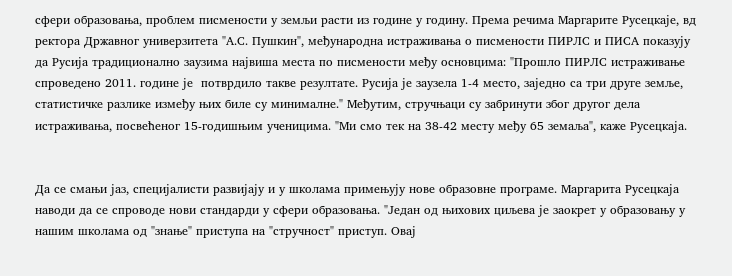сфери образовања, проблем писмености у земљи расти из године у годину. Према речима Маргарите Русецкаје, вд ректора Државног универзитета "А.С. Пушкин", међународна истраживања о писмености ПИРЛС и ПИСА показују да Русија традиционално заузима највиша места по писмености међу основцима: "Прошло ПИРЛС истраживање спроведено 2011. године је  потврдило такве резултате. Русија је заузела 1-4 место, заједно са три друге земље, статистичке разлике између њих биле су минималне." Међутим, стручњаци су забринути због другог дела истраживања, посвећеног 15-годишњим ученицима. "Ми смо тек на 38-42 месту међу 65 земаља", каже Русецкаја.


Да се смањи јаз, специјалисти развијају и у школама примењују нове образовне програме. Маргарита Русецкаја наводи да се спроводе нови стандарди у сфери образовања. "Један од њихових циљева је заокрет у образовању у нашим школама од "знање" приступа на "стручност" приступ. Овај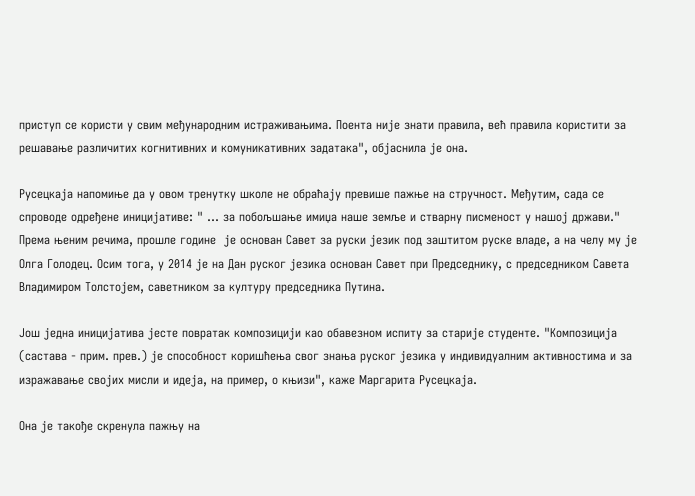приступ се користи у свим међународним истраживањима. Поента није знати правила, већ правила користити за решавање различитих когнитивних и комуникативних задатака", објаснила је она.

Русецкаја напомиње да у овом тренутку школе не обраћају превише пажње на стручност. Међутим, сада се спроводе одређене иницијативе: " ... за побољшање имиџа наше земље и стварну писменост у нашој држави." Према њеним речима, прошле године  је основан Савет за руски језик под заштитом руске владе, а на челу му је Олга Голодец. Осим тога, у 2014 је на Дан руског језика основан Савет при Председнику, с председником Савета Владимиром Толстојем, саветником за културу председника Путина.

Још једна иницијатива јесте повратак композицији као обавезном испиту за старије студенте. "Композиција (састава - прим. прев.) је способност коришћења свог знања руског језика у индивидуалним активностима и за изражавање својих мисли и идеја, на пример, о књизи", каже Маргарита Русецкаја.

Она је такође скренула пажњу на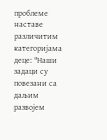проблеме наставе различитим категоријама деце: "Наши задаци су повезани са даљим развојем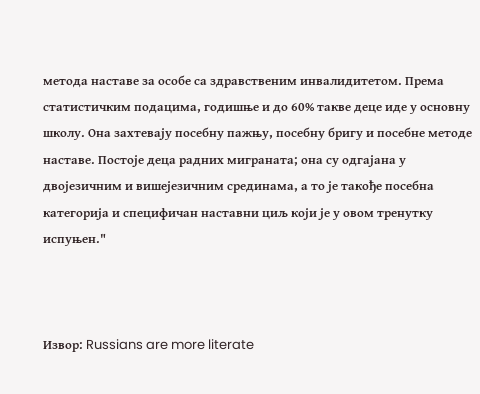метода наставе за особе са здравственим инвалидитетом. Према статистичким подацима, годишње и до 60% такве деце иде у основну школу. Она захтевају посебну пажњу, посебну бригу и посебне методе наставе. Постоје деца радних миграната; она су одгајана у двојезичним и вишејезичним срединама, а то је такође посебна категорија и специфичан наставни циљ који је у овом тренутку испуњен."



Извор: Russians are more literate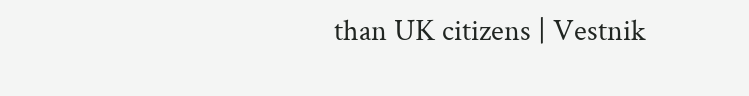than UK citizens | Vestnik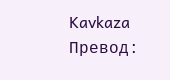Kavkaza
Превод: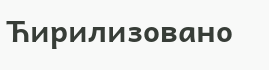Ћирилизовано